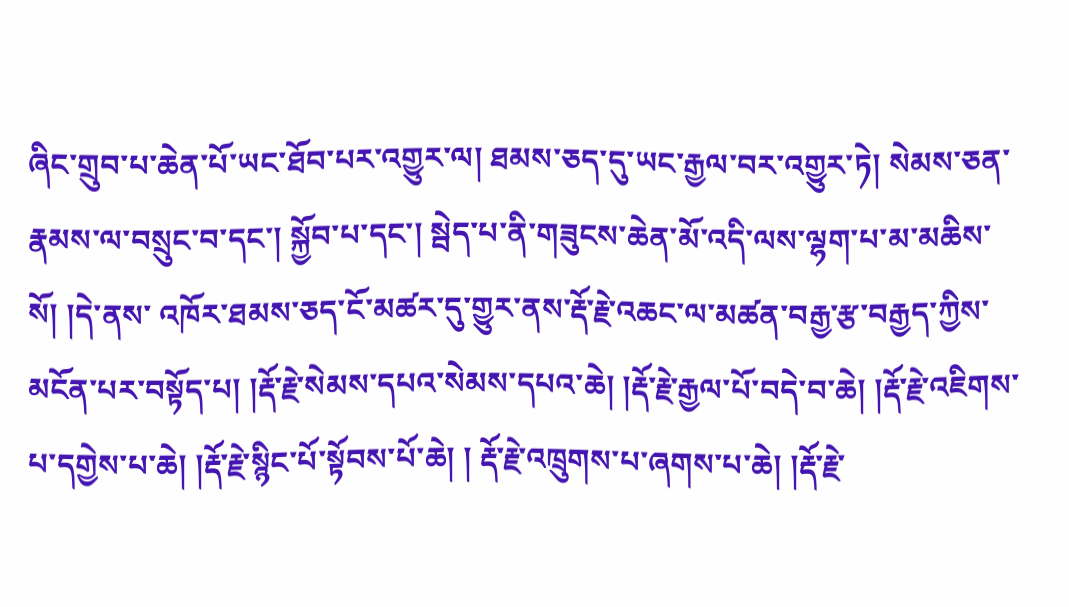ཞིང་གྲུབ་པ་ཆེན་པོ་ཡང་ཐོབ་པར་འགྱུར་ལ། ཐམས་ཅད་དུ་ཡང་རྒྱལ་བར་འགྱུར་ཏེ། སེམས་ཅན་རྣམས་ལ་བསྲུང་བ་དང་། སྐྱོབ་པ་དང་། སྦེད་པ་ནི་གཟུངས་ཆེན་མོ་འདི་ལས་ལྷག་པ་མ་མཆིས་སོ། །དེ་ནས་ འཁོར་ཐམས་ཅད་ངོ་མཚར་དུ་གྱུར་ནས་རྡོ་རྗེ་འཆང་ལ་མཚན་བརྒྱ་རྩ་བརྒྱད་ཀྱིས་མངོན་པར་བསྟོད་པ། །རྡོ་རྗེ་སེམས་དཔའ་སེམས་དཔའ་ཆེ། །རྡོ་རྗེ་རྒྱལ་པོ་བདེ་བ་ཆེ། །རྡོ་རྗེ་འཇིགས་པ་དགྱེས་པ་ཆེ། །རྡོ་རྗེ་སྙིང་པོ་སྟོབས་པོ་ཆེ། ། རྡོ་རྗེ་འཁྲུགས་པ་ཞགས་པ་ཆེ། །རྡོ་རྗེ་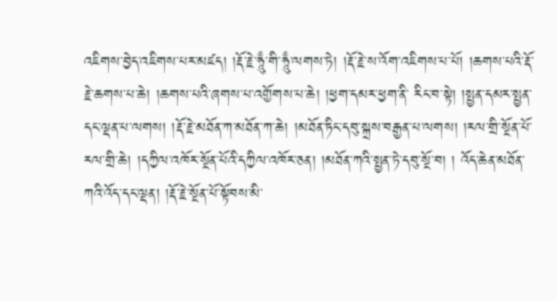འཇིགས་བྱེད་འཇིགས་པར་མཛད། །རྡོ་རྗེ་ཧཱུྃ་གི་ཧཱུྃ་ལགས་ཏེ། །རྡོ་རྗེ་ས་འོག་འཇིགས་པ་པོ། །ཆགས་པའི་རྡོ་རྗེ་ཆགས་པ་ཆེ། །ཆགས་པའི་ཞགས་པ་འགྱོགས་པ་ཆེ། །ཕྱག་དམར་ཕྱག་ནི་ རིང་བ་སྟེ། །སྤྱན་དམར་སྤྱན་དང་ལྡན་པ་ལགས། །རྡོ་རྗེ་མཐོན་ཀ་མཐོན་ཀ་ཆེ། །མཐོན་ཏིང་དབུ་སྐྲས་བརྒྱན་པ་ལགས། །རལ་གྲི་སྔོན་པོ་རལ་གྲི་ཆེ། །དཀྱིལ་འཁོར་སྔོན་པོའི་དཀྱིལ་འཁོར་ཅན། །མཐོན་ཀའི་སྤྱན་ཏེ་དབུ་སྔོ་བ། ། འོད་ཆེན་མཐོན་ཀའི་འོད་དང་ལྡན། །རྡོ་རྗེ་སྔོན་པོ་སྟོབས་མི་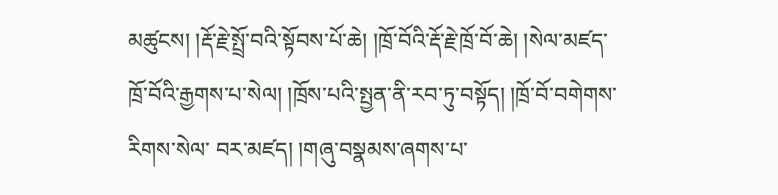མཚུངས། །རྡོ་རྗེ་སྤྲོ་བའི་སྟོབས་པོ་ཆེ། །ཁྲོ་བོའི་རྡོ་རྗེ་ཁྲོ་བོ་ཆེ། །སེལ་མཛད་ཁྲོ་བོའི་རྒྱགས་པ་སེལ། །ཁྲོས་པའི་སྤྱན་ནི་རབ་ཏུ་བསྟོད། །ཁྲོ་བོ་བགེགས་རིགས་སེལ་ བར་མཛད། །གཞུ་བསྣམས་ཞགས་པ་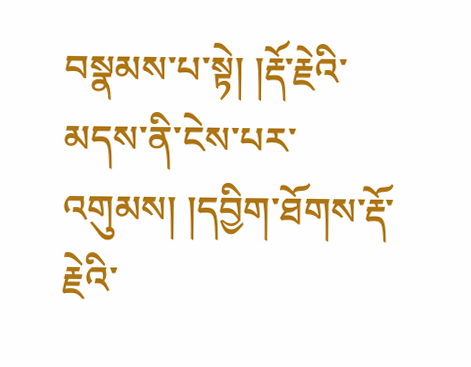བསྣམས་པ་སྟེ། །རྡོ་རྗེའི་མདས་ནི་ངེས་པར་འགུམས། །དབྱིག་ཐོགས་རྡོ་རྗེའི་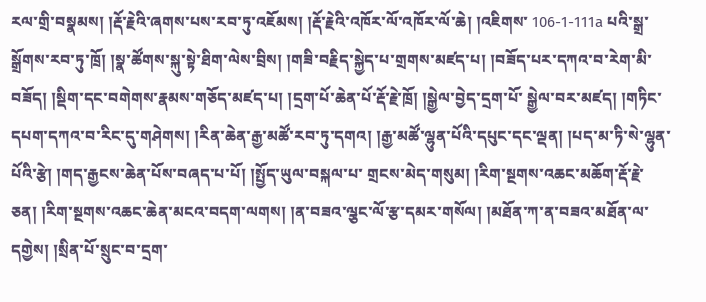རལ་གྲི་བསྣམས། །རྡོ་རྗེའི་ཞགས་པས་རབ་ཏུ་འཇོམས། །རྡོ་རྗེའི་འཁོར་ལོ་འཁོར་ལོ་ཆེ། །འཇིགས་ 106-1-111a པའི་སྒྲ་སྒྲོགས་རབ་ཏུ་ཁྲོ། །སྣ་ཚོགས་སྐུ་སྟེ་ཐིག་ལེས་བྲིས། །གཟི་བརྗིད་སྐྱེད་པ་གྲགས་མཛད་པ། །བཟོད་པར་དཀའ་བ་རེག་མི་བཟོད། །སྡིག་དང་བགེགས་རྣམས་གཅོད་མཛད་པ། །དྲག་པོ་ཆེན་པོ་རྡོ་རྗེ་ཁྲོ། །སྒྱེལ་བྱེད་དྲག་པོ་ སྒྱེལ་བར་མཛད། །གཏིང་དཔག་དཀའ་བ་རིང་དུ་གཤེགས། །རིན་ཆེན་རྒྱ་མཚོ་རབ་ཏུ་དགའ། །རྒྱ་མཚོ་ལྷུན་པོའི་དཔུང་དང་ལྡན། །པད་མ་ཏི་སེ་ལྷུན་པོའི་རྩེ། །གད་རྒྱངས་ཆེན་པོས་བཞད་པ་པོ། །སྤྱོད་ཡུལ་བསྐལ་པ་ གྲངས་མེད་གསུམ། །རིག་སྔགས་འཆང་མཆོག་རྡོ་རྗེ་ཅན། །རིག་སྔགས་འཆང་ཆེན་མངའ་བདག་ལགས། །ན་བཟའ་ལྕང་ལོ་རྩ་དམར་གསོལ། །མཐོན་ཀ་ན་བཟའ་མཐོན་ལ་དགྱེས། །སྲིན་པོ་སྲུང་བ་དྲག་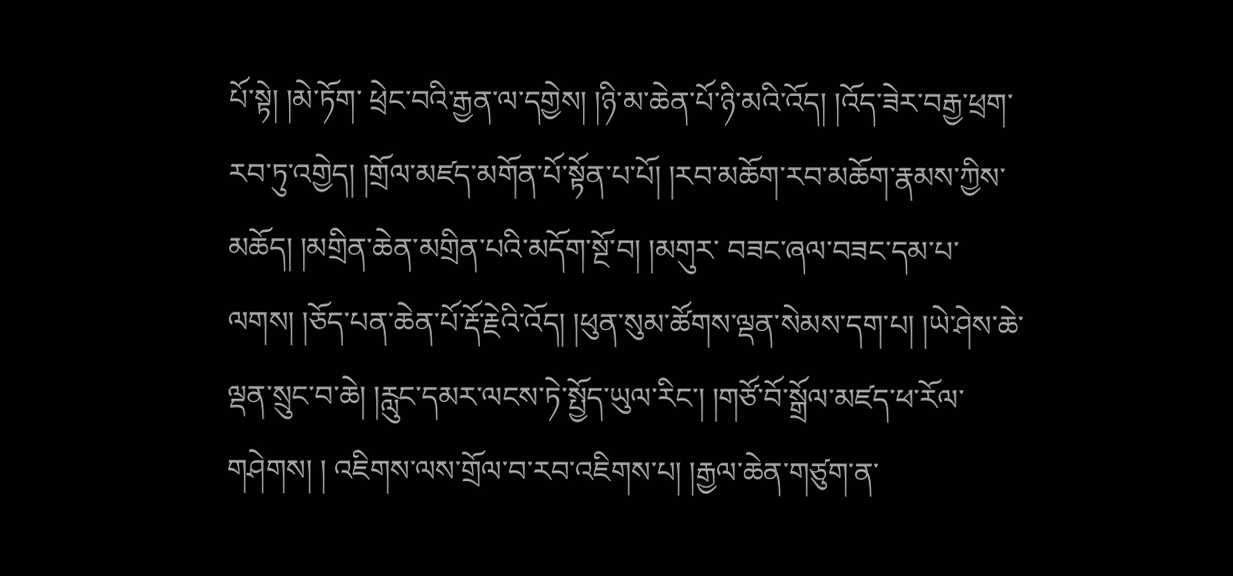པོ་སྟེ། །མེ་ཏོག་ ཕྲེང་བའི་རྒྱན་ལ་དགྱེས། །ཉི་མ་ཆེན་པོ་ཉི་མའི་འོད། །འོད་ཟེར་བརྒྱ་ཕྲག་རབ་ཏུ་འགྱེད། །གྲོལ་མཛད་མགོན་པོ་སྟོན་པ་པོ། །རབ་མཆོག་རབ་མཆོག་རྣམས་ཀྱིས་མཆོད། །མགྲིན་ཆེན་མགྲིན་པའི་མདོག་སྔོ་བ། །མགུར་ བཟང་ཞལ་བཟང་དམ་པ་ལགས། །ཅོད་པན་ཆེན་པོ་རྡོ་རྗེའི་འོད། །ཕུན་སུམ་ཚོགས་ལྡན་སེམས་དག་པ། །ཡེ་ཤེས་ཆེ་ལྡན་སྲུང་བ་ཆེ། །རླུང་དམར་ལངས་ཏེ་སྤྱོད་ཡུལ་རིང་། །གཙོ་བོ་སྒྲོལ་མཛད་ཕ་རོལ་གཤེགས། ། འཇིགས་ལས་གྲོལ་བ་རབ་འཇིགས་པ། །རྒྱལ་ཆེན་གཙུག་ན་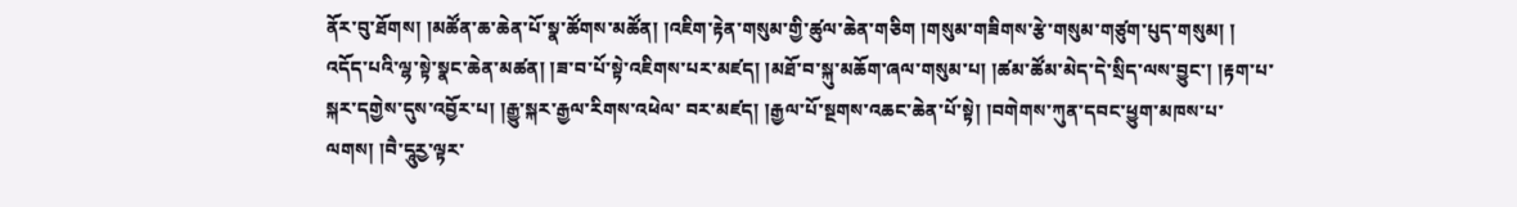ནོར་བུ་ཐོགས། །མཚོན་ཆ་ཆེན་པོ་སྣ་ཚོགས་མཚོན། །འཇིག་རྟེན་གསུམ་གྱི་ཚུལ་ཆེན་གཅིག །གསུམ་གཟིགས་རྩེ་གསུམ་གཙུག་པུད་གསུམ། ། འདོད་པའི་ལྷ་སྟེ་སྣང་ཆེན་མཚན། །ཟ་བ་པོ་སྟེ་འཇིགས་པར་མཛད། །མཐོ་བ་སྐུ་མཆོག་ཞལ་གསུམ་པ། །ཚམ་ཚོམ་མེད་དེ་སྲིད་ལས་བྱུང་། །རྟག་པ་སྐར་དགྱེས་དུས་འབྱོར་པ། །རྒྱུ་སྐར་རྒྱལ་རིགས་འཕེལ་ བར་མཛད། །རྒྱལ་པོ་སྔགས་འཆང་ཆེན་པོ་སྟེ། །བགེགས་ཀུན་དབང་ཕྱུག་མཁས་པ་ལགས། །བཻ་དཱུརྱ་ལྟར་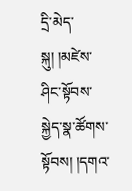དྲི་མེད་སྐུ། །མཛེས་ཤིང་སྟོབས་སྐྱེད་སྣ་ཚོགས་སྟོབས། །དགའ་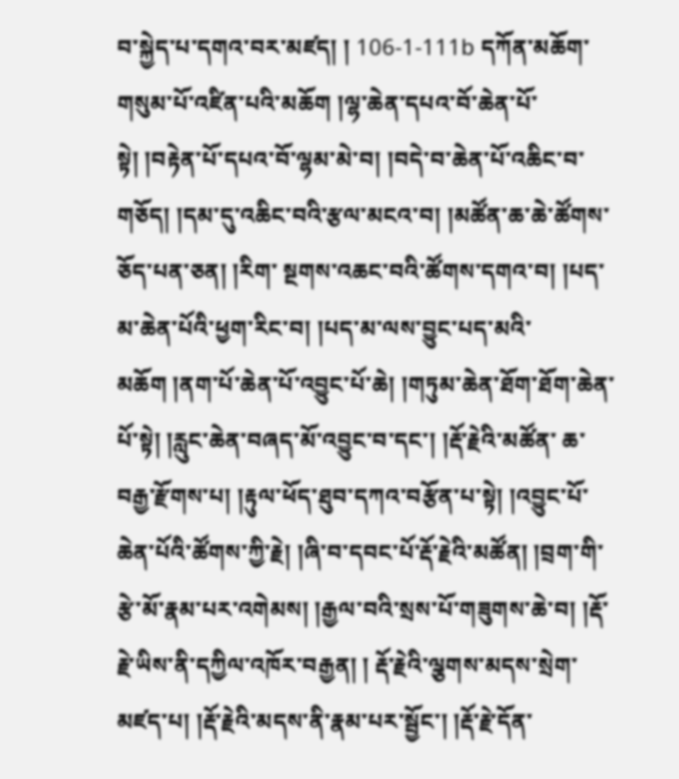བ་སྐྱེད་པ་དགའ་བར་མཛད། ། 106-1-111b དཀོན་མཆོག་གསུམ་པོ་འཛིན་པའི་མཆོག །ལྷ་ཆེན་དཔའ་བོ་ཆེན་པོ་སྟེ། །བརྟེན་པོ་དཔའ་བོ་ལྷམ་མེ་བ། །བདེ་བ་ཆེན་པོ་འཆིང་བ་གཅོད། །དམ་དུ་འཆིང་བའི་རྩལ་མངའ་བ། །མཚོན་ཆ་ཆེ་ཚོགས་ཅོད་པན་ཅན། །རིག་ སྔགས་འཆང་བའི་ཚོགས་དགའ་བ། །པད་མ་ཆེན་པོའི་ཕྱག་རིང་བ། །པད་མ་ལས་བྱུང་པད་མའི་མཆོག །ནག་པོ་ཆེན་པོ་འབྱུང་པོ་ཆེ། །གཏུམ་ཆེན་ཐོག་ཐོག་ཆེན་པོ་སྟེ། །རླུང་ཆེན་བཞད་མོ་འབྱུང་བ་དང་། །རྡོ་རྗེའི་མཚོན་ ཆ་བརྒྱ་རྫོགས་པ། །རྟུལ་ཕོད་ཐུབ་དཀའ་བརྩོན་པ་སྟེ། །འབྱུང་པོ་ཆེན་པོའི་ཚོགས་ཀྱི་རྗེ། །ཞི་བ་དབང་པོ་རྡོ་རྗེའི་མཚོན། །བྲག་གི་རྩེ་མོ་རྣམ་པར་འགེམས། །རྒྱལ་བའི་སྲས་པོ་གཟུགས་ཆེ་བ། །རྡོ་རྗེ་ཡིས་ནི་དཀྱིལ་འཁོར་བརྒྱན། ། རྡོ་རྗེའི་ལྕགས་མདས་སྲེག་མཛད་པ། །རྡོ་རྗེའི་མདས་ནི་རྣམ་པར་སྦྱོང་། །རྡོ་རྗེ་དོན་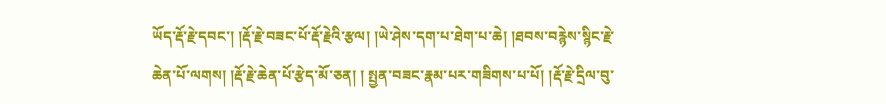ཡོད་རྡོ་རྗེ་དབང་། །རྡོ་རྗེ་བཟང་པོ་རྡོ་རྗེའི་རྩལ། །ཡེ་ཤེས་དག་པ་ཐེག་པ་ཆེ། །ཐབས་བརྙེས་སྙིང་རྗེ་ཆེན་པོ་ལགས། །རྡོ་རྗེ་ཆེན་པོ་རྩེད་མོ་ཅན། ། སྤྱན་བཟང་རྣམ་པར་གཟིགས་པ་པོ། །རྡོ་རྗེ་དྲིལ་བུ་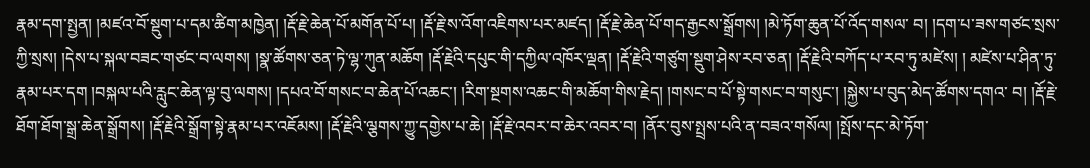རྣམ་དག་སྤྱན། །མཛའ་བོ་སྡུག་པ་དམ་ཚིག་མཁྱེན། །རྡོ་རྗེ་ཆེན་པོ་མགོན་པོ་པ། །རྡོ་རྗེ་ས་འོག་འཇིགས་པར་མཛད། །རྡོ་རྗེ་ཆེན་པོ་གད་རྒྱངས་སྒྲོགས། །མེ་ཏོག་ཆུན་པོ་འོད་གསལ་ བ། །དག་པ་ཟས་གཙང་སྲས་ཀྱི་སྲས། །དེས་པ་སྐལ་བཟང་གཙང་བ་ལགས། །སྣ་ཚོགས་ཅན་ཏེ་ལྷ་ཀུན་མཆོག །རྡོ་རྗེའི་དཔུང་གི་དཀྱིལ་འཁོར་ལྡན། །རྡོ་རྗེའི་གཙུག་སྡུག་ཤེས་རབ་ཅན། །རྡོ་རྗེའི་བཀོད་པ་རབ་ཏུ་མཛེས། ། མཛེས་པ་ཤིན་ཏུ་རྣམ་པར་དག །བསྐལ་པའི་རླུང་ཆེན་ལྟ་བུ་ལགས། །དཔའ་བོ་གསང་བ་ཆེན་པོ་འཆང་། །རིག་སྔགས་འཆང་གི་མཆོག་གིས་རྗེད། །གསང་བ་པོ་སྟེ་གསང་བ་གསུང་། །སྐྱེས་པ་བུད་མེད་ཚོགས་དགའ་ བ། །རྡོ་རྗེ་ཐོག་ཐོག་སྒྲ་ཆེན་སྒྲོགས། །རྡོ་རྗེའི་སྒྲོག་སྟེ་རྣམ་པར་འཇོམས། །རྡོ་རྗེའི་ལྕགས་ཀྱུ་དགྱེས་པ་ཆེ། །རྡོ་རྗེ་འབར་བ་ཆེར་འབར་བ། །ནོར་བུས་སྤྲས་པའི་ན་བཟའ་གསོལ། །སྤོས་དང་མེ་ཏོག་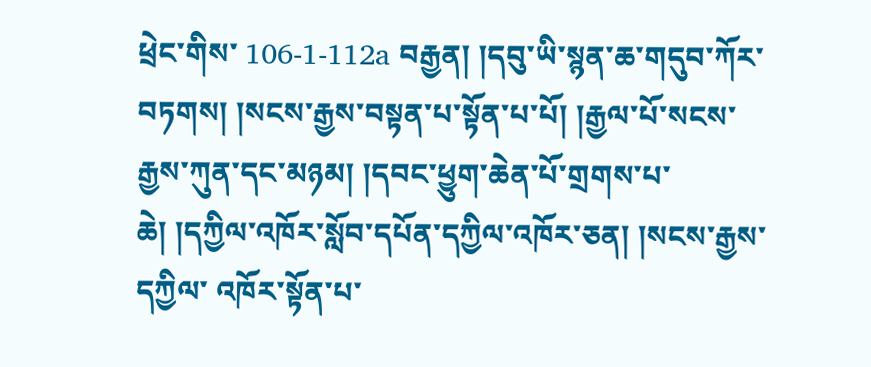ཕྲེང་གིས་ 106-1-112a བརྒྱན། །དབུ་ཡི་སྙན་ཆ་གདུབ་ཀོར་བཏགས། །སངས་རྒྱས་བསྟན་པ་སྟོན་པ་པོ། །རྒྱལ་པོ་སངས་རྒྱས་ཀུན་དང་མཉམ། །དབང་ཕྱུག་ཆེན་པོ་གྲགས་པ་ཆེ། །དཀྱིལ་འཁོར་སློབ་དཔོན་དཀྱིལ་འཁོར་ཅན། །སངས་རྒྱས་དཀྱིལ་ འཁོར་སྟོན་པ་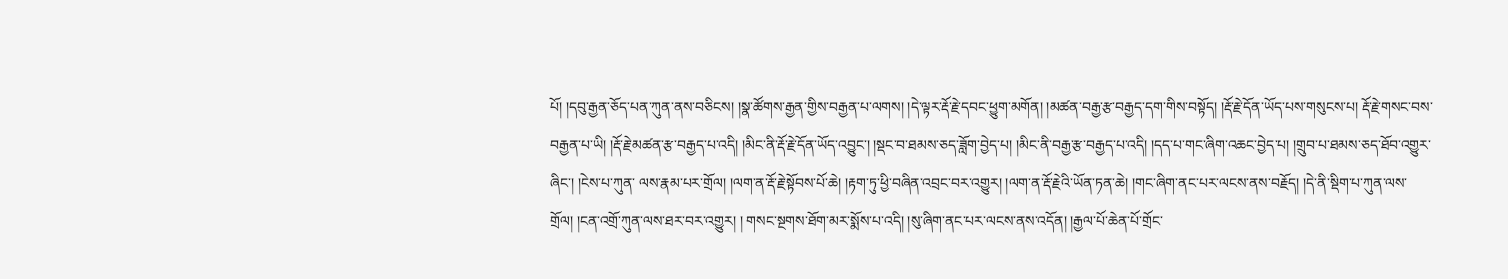པོ། །དབུ་རྒྱན་ཅོད་པན་ཀུན་ནས་བཅིངས། །སྣ་ཚོགས་རྒྱན་གྱིས་བརྒྱན་པ་ལགས། །དེ་ལྟར་རྡོ་རྗེ་དབང་ཕྱུག་མགོན། །མཚན་བརྒྱ་རྩ་བརྒྱད་དག་གིས་བསྟོད། །རྡོ་རྗེ་དོན་ཡོད་པས་གསུངས་པ། རྡོ་རྗེ་གསང་བས་ བརྒྱན་པ་ཡི། །རྡོ་རྗེ་མཚན་རྩ་བརྒྱད་པ་འདི། །མིང་ནི་རྡོ་རྗེ་དོན་ཡོད་འབྱུང་། །སྡང་བ་ཐམས་ཅད་ཟློག་བྱེད་པ། །མིང་ནི་བརྒྱ་རྩ་བརྒྱད་པ་འདི། །དད་པ་གང་ཞིག་འཆང་བྱེད་པ། །གྲུབ་པ་ཐམས་ཅད་ཐོབ་འགྱུར་ཞིང་། །ངེས་པ་ཀུན་ ལས་རྣམ་པར་གྲོལ། །ལག་ན་རྡོ་རྗེ་སྟོབས་པོ་ཆེ། །རྟག་ཏུ་ཕྱི་བཞིན་འབྲང་བར་འགྱུར། །ལག་ན་རྡོ་རྗེའི་ཡོན་ཏན་ཆེ། །གང་ཞིག་ནང་པར་ལངས་ནས་བརྗོད། །དེ་ནི་སྡིག་པ་ཀུན་ལས་གྲོལ། །ངན་འགྲོ་ཀུན་ལས་ཐར་བར་འགྱུར། ། གསང་སྔགས་ཐོག་མར་སྨོས་པ་འདི། །སུ་ཞིག་ནང་པར་ལངས་ནས་འདོན། །རྒྱལ་པོ་ཆེན་པོ་གྲོང་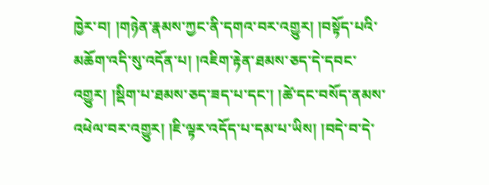ཁྱེར་བ། །གཉེན་རྣམས་ཀྱང་ནི་དགའ་བར་འགྱུར། །བསྟོད་པའི་མཆོག་འདི་སུ་འདོན་པ། །འཇིག་རྟེན་ཐམས་ཅད་དེ་དབང་ འགྱུར། །སྡིག་པ་ཐམས་ཅད་ཟད་པ་དང་། །ཚེ་དང་བསོད་ནམས་འཕེལ་བར་འགྱུར། །ཇི་ལྟར་འདོད་པ་དམ་པ་ཡིས། །བདེ་བ་དེ་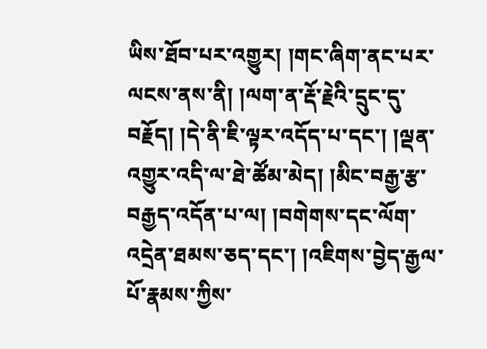ཡིས་ཐོབ་པར་འགྱུར། །གང་ཞིག་ནང་པར་ལངས་ནས་ནི། །ལག་ན་རྡོ་རྗེའི་དྲུང་དུ་ བརྗོད། །དེ་ནི་ཇི་ལྟར་འདོད་པ་དང་། །ལྡན་འགྱུར་འདི་ལ་ཐེ་ཚོམ་མེད། །མིང་བརྒྱ་རྩ་བརྒྱད་འདོན་པ་ལ། །བགེགས་དང་ལོག་འདྲེན་ཐམས་ཅད་དང་། །འཇིགས་བྱེད་རྒྱལ་པོ་རྣམས་ཀྱིས་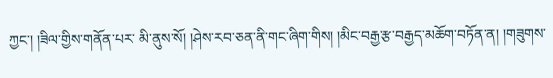ཀྱང་། །ཟིལ་གྱིས་གནོན་པར་ མི་ནུས་སོ། །ཤེས་རབ་ཅན་ནི་གང་ཞིག་གིས། །མིང་བརྒྱ་རྩ་བརྒྱད་མཆོག་བཏོན་ན། །གཟུགས་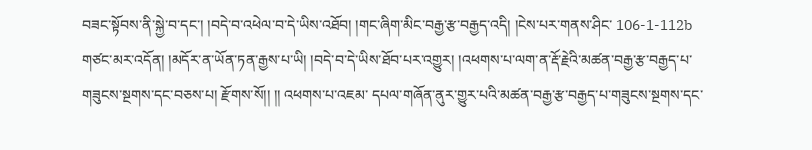བཟང་སྟོབས་ནི་སྐྱེ་བ་དང་། །བདེ་བ་འཕེལ་བ་དེ་ཡིས་འཐོབ། །གང་ཞིག་མིང་བརྒྱ་རྩ་བརྒྱད་འདི། །ངེས་པར་གནས་ཤིང་ 106-1-112b གཙང་མར་འདོན། །མདོར་ན་ཡོན་ཏན་རྒྱས་པ་ཡི། །བདེ་བ་དེ་ཡིས་ཐོབ་པར་འགྱུར། །འཕགས་པ་ལག་ན་རྡོ་རྗེའི་མཚན་བརྒྱ་རྩ་བརྒྱད་པ་གཟུངས་སྔགས་དང་བཅས་པ། རྫོགས་སོ།། །། འཕགས་པ་འཇམ་ དཔལ་གཞོན་ནུར་གྱུར་པའི་མཚན་བརྒྱ་རྩ་བརྒྱད་པ་གཟུངས་སྔགས་དང་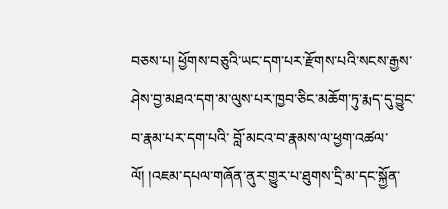བཅས་པ། ཕྱོགས་བཅུའི་ཡང་དག་པར་རྫོགས་པའི་སངས་རྒྱས་ཤེས་བྱ་མཐའ་དག་མ་ལུས་པར་ཁྱབ་ཅིང་མཆོག་ཏུ་རྨད་དུ་བྱུང་བ་རྣམ་པར་དག་པའི་ བློ་མངའ་བ་རྣམས་ལ་ཕྱག་འཚལ་ལོ། །འཇམ་དཔལ་གཞོན་ནུར་གྱུར་པ་ཐུགས་དྲི་མ་དང་སྐྱོན་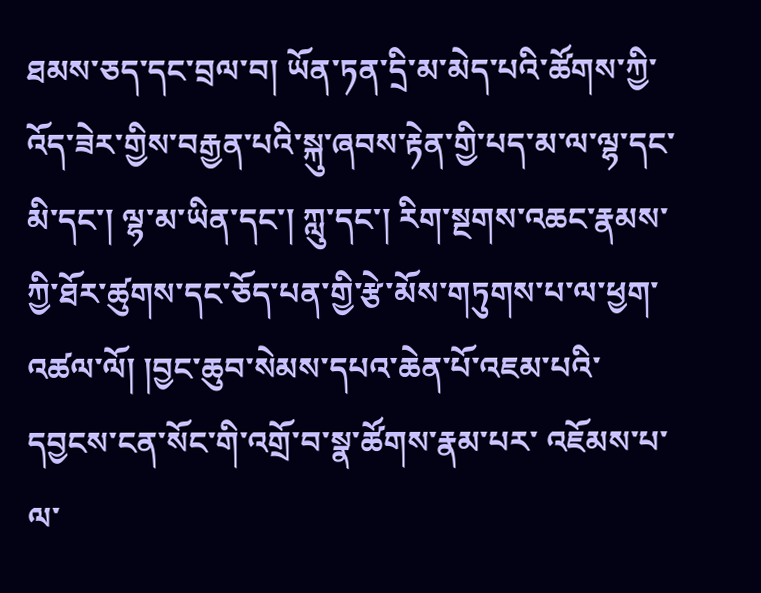ཐམས་ཅད་དང་བྲལ་བ། ཡོན་ཏན་དྲི་མ་མེད་པའི་ཚོགས་ཀྱི་འོད་ཟེར་གྱིས་བརྒྱན་པའི་སྐུ་ཞབས་རྟེན་གྱི་པད་མ་ལ་ལྷ་དང་མི་དང་། ལྷ་མ་ཡིན་དང་། ཀླུ་དང་། རིག་སྔགས་འཆང་རྣམས་ཀྱི་ཐོར་ཚུགས་དང་ཅོད་པན་གྱི་རྩེ་མོས་གཏུགས་པ་ལ་ཕྱག་འཚལ་ལོ། །བྱང་ཆུབ་སེམས་དཔའ་ཆེན་པོ་འཇམ་པའི་དབྱངས་ངན་སོང་གི་འགྲོ་བ་སྣ་ཚོགས་རྣམ་པར་ འཇོམས་པ་ལ་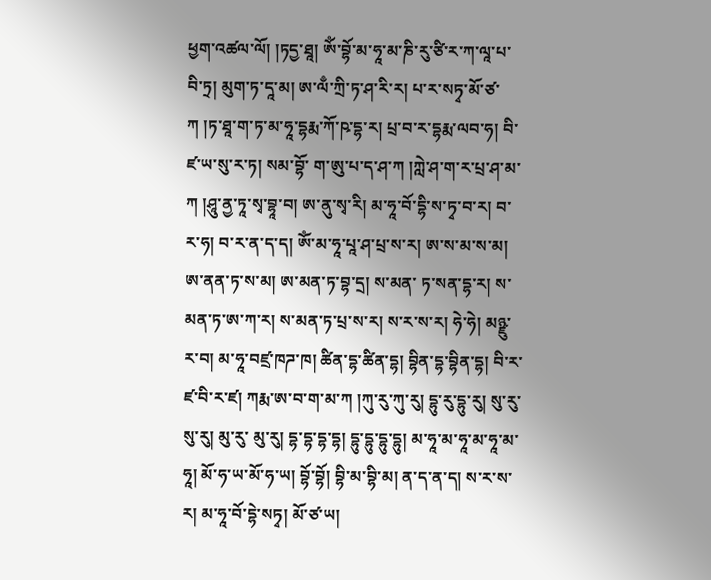ཕྱག་འཚལ་ལོ། །ཏདྱ་ཐཱ། ཨོཾ་བྷོ་མ་ཧཱ་མ་ཎི་རུ་ཙི་ར་ཀ་ལཱ་པ་བི་ཏྲ། མུག་ཏ་དཱ་མ། ཨ་ལྃ་ཀྲི་ཏ་ཤ་རི་ར། པ་ར་སཏྭ་མོ་ཙ་ཀ །ཏ་ཐཱ་ག་ཏ་མ་ཧཱ་དྷརྨ་ཀོ་ཥ་དྷ་ར། པྲ་བ་ར་དྷརྨ་ལབ་ཧ། བི་ཛ་ཡ་སུ་ར་ཏ། སམ་བྷོ་ ག་ཨུ་པ་ད་ཤ་ཀ །ཀླེ་ཤ་ག་ར་པྲ་ཤ་མ་ཀ །ཤཱུ་ནྱ་ཏཱ་སྭ་བྷཱ་བ། ཨ་ནུ་སྭ་རི། མ་ཧཱ་བོ་དྷི་ས་ཏྭ་བ་ར། བ་ར་ཧ། བ་ར་ན་ད་ད། ཨོཾ་མ་ཧཱ་པཱ་ཤ་པྲ་ས་ར། ཨ་ས་མ་ས་མ། ཨ་ནན་ཏ་ས་མ། ཨ་མན་ཏ་བྷ་དྲ། ས་མན་ ཏ་སན་དྷ་ར། ས་མན་ཏ་ཨ་ཀ་ར། ས་མན་ཏ་པྲ་ས་ར། ས་ར་ས་ར། ཧེ་ཧེ། མཉྫུ་ར་བ། མ་ཧཱ་བཛྲ་ཁཌ་ཁ། ཚིན་དྷ་ཚིན་དྷ། བྷིན་དྷ་བྷིན་དྷ། བི་ར་ཛ་བི་ར་ཛ། ཀརྨ་ཨ་བ་ག་མ་ཀ །ཀུ་རུ་ཀུ་རུ། དྷུ་རུ་དྷུ་རུ། སུ་རུ་སུ་རུ། མུ་རུ་ མུ་རུ། དྷ་དྷ་དྷ་དྷ། དྷུ་དྷུ་དྷུ་དྷུ། མ་ཧཱ་མ་ཧཱ་མ་ཧཱ་མ་ཧཱ། མོ་ཧ་ཡ་མོ་ཧ་ཡ། བྷོ་བྷོ། བྷི་མ་བྷི་མ། ན་ད་ན་ད། ས་ར་ས་ར། མ་ཧཱ་བོ་དྷེ་སཏྭ། མོ་ཙ་ཡ།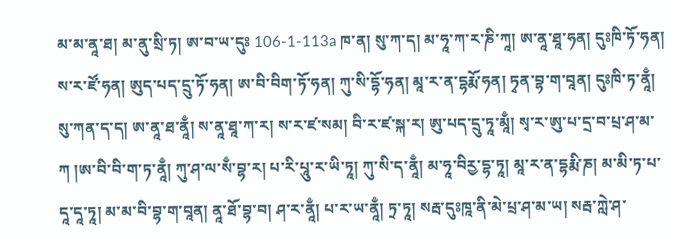མ་མ་ནཱ་ཐ། མ་ནུ་སྲི་ཏ། ཨ་བ་ཡ་དུཿ 106-1-113a ཁ་ན། སུ་ཀ་ད། མ་ཧཱ་ཀ་ར་ཎི་ཀཱ། ཨ་ནཱ་ཐཱ་ཧན། དུཿཁི་ཏོ་ཧན། ས་ར་ཛོ་ཧན། ཨུད་པད་དྲུ་ཏོ་ཧན། ཨ་བི་བིག་ཏོ་ཧན། ཀུ་སི་དྷོ་ཧན། མཱ་ར་ན་དྷརྨོ་ཧན། ཏྭན་བྷ་ག་བཱན། དུཿཁི་ཏ་ནཱྃ། སུ་ཀན་ད་ད། ཨ་ནཱ་ཐ་ནཱྃ། ས་ནཱ་ཐཱ་ཀ་ར། ས་ར་ཛ་སམ། བི་ར་ཛ་སྐ་ར། ཨུ་པད་དྲུ་ཏཱ་མཱྃ། སྭ་ར་ཨུ་པ་དྲ་བ་པྲ་ཤ་མ་ཀ །ཨ་བི་བི་ག་ཏ་ནཱྃ། ཀུ་ཤ་ལ་སྃ་བྷ་ར། པ་རི་པཱུ་ར་ཡི་ཏཱ། ཀུ་སི་ད་ནཱྃ། མ་ཧཱ་བིརྱ་དྷ་ཏཱ། མཱ་ར་ན་དྷརྨི་ཎ། མ་མི་ཏ་པ་དཱ་དཱ་ཏཱ། མ་མ་བི་བྷ་ག་བཱན། ནཱ་ཐོ་བྷ་བ། ཤ་ར་ནཱྃ། པ་ར་ཡ་ནཱྃ། ཏྲ་ཏཱ། སརྦ་དུཿཁཱ་ནི་མེ་པྲ་ཤ་མ་ཡ། སརྦ་ཀླེ་ཤ་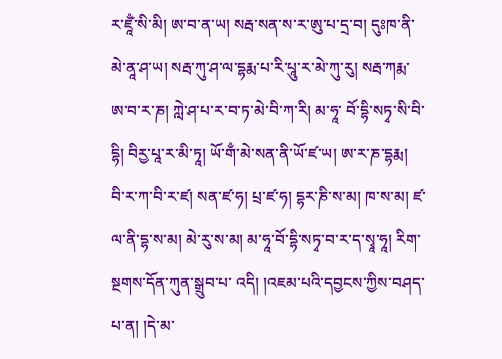ར་ཛཱྃ་སི་མི། ཨ་བ་ན་ཡ། སརྦ་སན་ས་ར་ཨུ་པ་དྲ་བ། དུཿཁ་ནི་མེ་ནཱ་ཤ་ཡ། སརྦ་ཀུ་ཤ་ལ་དྷརྨ་པ་རི་པཱུ་ར་མེ་ཀུ་རུ། སརྦ་ཀརྨ་ཨ་བ་ར་ཎ། ཀླེ་ཤ་པ་ར་བ་ཏ་མེ་བི་ཀ་རི། མ་ཧཱ་ བོ་དྷི་སཏྭ་སི་བི་དྷི། བིརྱ་པཱ་ར་མི་ཏཱ། ཡོ་གྃ་མེ་སན་ནི་ཡོ་ཛ་ཡ། ཨ་ར་ཎ་དྷརྨ། བི་ར་ཀ་བི་ར་ཛ། སན་ཛ་ཧ། པྲ་ཛ་ཧ། དྷར་ཎི་ས་མ། ཁ་ས་མ། ཛ་ལ་ནི་དྷ་ས་མ། མེ་རུ་ས་མ། མ་ཧཱ་བོ་དྷི་སཏྭ་བ་ར་ད་སྭཱ་ཧཱ། རིག་སྔགས་དོན་ཀུན་སྒྲུབ་པ་ འདི། །འཇམ་པའི་དབྱངས་ཀྱིས་བཤད་པ་ན། །དེ་མ་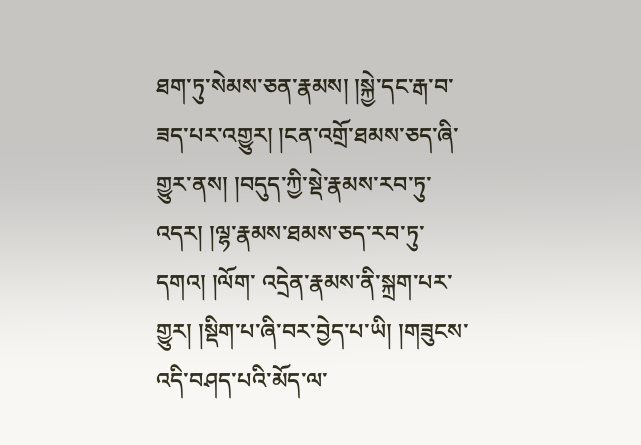ཐག་ཏུ་སེམས་ཅན་རྣམས། །སྐྱེ་དང་རྒ་བ་ཟད་པར་འགྱུར། །ངན་འགྲོ་ཐམས་ཅད་ཞི་གྱུར་ནས། །བདུད་ཀྱི་སྡེ་རྣམས་རབ་ཏུ་འདར། །ལྷ་རྣམས་ཐམས་ཅད་རབ་ཏུ་དགའ། །ལོག་ འདྲེན་རྣམས་ནི་སྐྲག་པར་གྱུར། །སྡིག་པ་ཞི་བར་བྱེད་པ་ཡི། །གཟུངས་འདི་བཤད་པའི་མོད་ལ་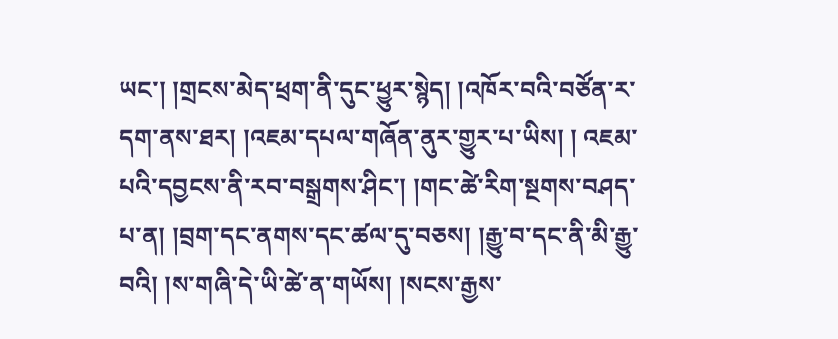ཡང་། །གྲངས་མེད་ཕྲག་ནི་དུང་ཕྱུར་སྙེད། །འཁོར་བའི་བཙོན་ར་དག་ནས་ཐར། །འཇམ་དཔལ་གཞོན་ནུར་གྱུར་པ་ཡིས། ། འཇམ་པའི་དབྱངས་ནི་རབ་བསྒྲགས་ཤིང་། །གང་ཚེ་རིག་སྔགས་བཤད་པ་ན། །བྲག་དང་ནགས་དང་ཚལ་དུ་བཅས། །རྒྱུ་བ་དང་ནི་མི་རྒྱུ་བའི། །ས་གཞི་དེ་ཡི་ཚེ་ན་གཡོས། །སངས་རྒྱས་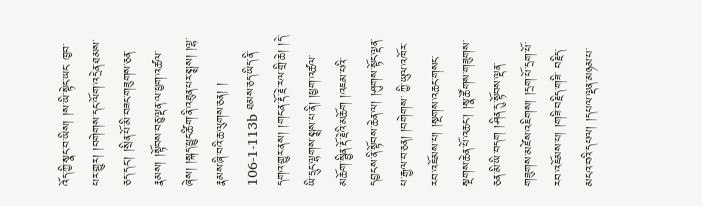འོད་ཀྱི་སྣང་བ་ཡིས། །ས་ཡི་སྟེང་ཡང་ ཁྱབ་པར་གྱུར། །བགེགས་དང་ལོག་འདྲེན་ཐམས་ཅད་དང་། །སྲིན་པོ་མི་བཟང་གཟུགས་ཅན་རྣམས། །སྟོབས་བཅུ་ལྡན་ལ་ཕྱག་འཚལ་ཞེས། །སྐད་ཕྱུང་ཚིག་ནི་འཐུན་པར་སྨྲས། །ལྷ་རྣམས་ཞི་བའི་ཆ་ལུགས་ཅན། ། 106-1-113b ཐམས་ཅད་ཡིད་ནི་དགའ་གྱུར་ནས། །གང་ན་རྡོ་རྗེ་རལ་གྲི་ཆེ། །དེ་ཡི་དྲུང་ལྷགས་སྨྲས་པ་ནི། །ཕྱག་འཚལ་མཆོག་སྦྱིན་རྡོ་རྗེའི་མཆོག །འཇམ་པའི་དབྱངས་ནི་སྟོབས་ཆེན་ལ། །ཤུགས་སྟོང་ལྡན་པ་རྒྱལ་བ་ཅན། །བགེགས་ ཀྱི་ཡུལ་འཁོར་རབ་འཇོམས་པ། །སྔགས་འཆང་གསང་སྔགས་ཆེན་པོ་འཆང་། །སྣ་ཚོགས་གཟུགས་ཅན་མི་ཡི་བདག །ཤིན་དུ་སྟོབས་ལྡན་གཟུགས་མཛེས་འཇིགས། །དྲག་པོ་དྲག་པོ་རབ་འཇོམས་པ། །གཟི་བརྗིད་གཟི་ བརྗིད་མངའ་བའི་དཔལ། །དཔལ་ལྡན་མཉམ་པ་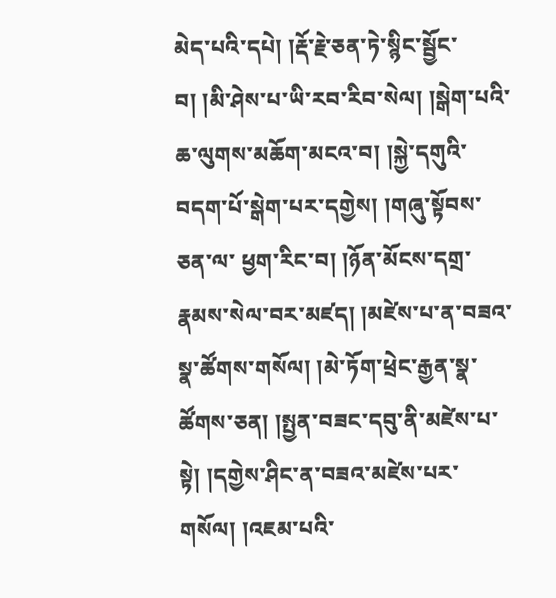མེད་པའི་དཔེ། །རྡོ་རྗེ་ཅན་ཏེ་སྙིང་སྦྱོང་བ། །མི་ཤེས་པ་ཡི་རབ་རིབ་སེལ། །སྒེག་པའི་ཆ་ལུགས་མཆོག་མངའ་བ། །སྐྱེ་དགུའི་བདག་པོ་སྒེག་པར་དགྱེས། །གཞུ་སྟོབས་ཅན་ལ་ ཕྱག་རིང་བ། །ཉོན་མོངས་དགྲ་རྣམས་སེལ་བར་མཛད། །མཛེས་པ་ན་བཟའ་སྣ་ཚོགས་གསོལ། །མེ་ཏོག་ཕྲེང་རྒྱན་སྣ་ཚོགས་ཅན། །སྤྱན་བཟང་དབུ་ནི་མཛེས་པ་སྟེ། །དགྱེས་ཤིང་ན་བཟའ་མཛེས་པར་གསོལ། །འཇམ་པའི་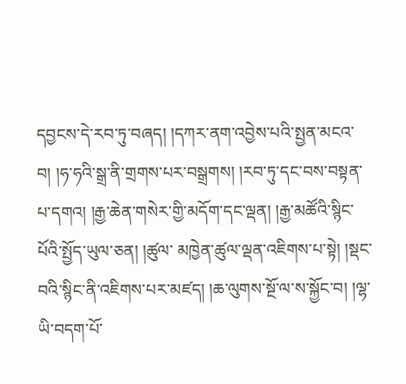དབྱངས་དེ་རབ་ཏུ་བཞད། །དཀར་ནག་འབྱེས་པའི་སྤྱན་མངའ་བ། །ཧ་ཧའི་སྒྲ་ནི་གྲགས་པར་བསྒྲགས། །རབ་ཏུ་དང་བས་བསྟན་པ་དགའ། །རྒྱ་ཆེན་གསེར་གྱི་མདོག་དང་ལྡན། །རྒྱ་མཚོའི་སྙིང་པོའི་སྤྱོད་ཡུལ་ཅན། །ཚུལ་ མཁྱེན་ཚུལ་ལྡན་འཇིགས་པ་སྟེ། །སྡང་བའི་སྙིང་ནི་འཇིགས་པར་མཛད། །ཆ་ལུགས་སྔོ་ལ་ས་སྐྱོང་བ། །ལྷ་ཡི་བདག་པོ་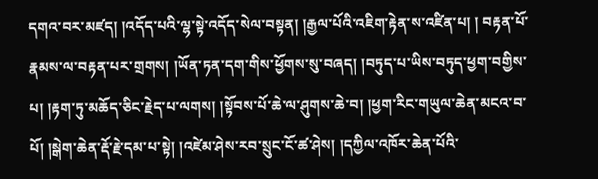དགའ་བར་མཛད། །འདོད་པའི་ལྷ་སྟེ་འདོད་སེལ་བསྟན། །རྒྱལ་པོའི་འཇིག་རྟེན་ས་འཛིན་པ། ། བརྟན་པོ་རྣམས་ལ་བརྟན་པར་གྲགས། །ཡོན་ཏན་དག་གིས་ཕྱོགས་སུ་བཞད། །བཏུད་པ་ཡིས་བཏུད་ཕྱག་བགྱིས་པ། །རྟག་ཏུ་མཆོད་ཅིང་རྗེད་པ་ལགས། །སྟོབས་པོ་ཆེ་ལ་ཤུགས་ཆེ་བ། །ཕྱག་རིང་གཡུལ་ཆེན་མངའ་བ་ པོ། །སྒེག་ཆེན་རྡོ་རྗེ་དམ་པ་སྟེ། །འཛེམ་ཤེས་རབ་སྲུང་ངོ་ཚ་ཤེས། །དཀྱིལ་འཁོར་ཆེན་པོའི་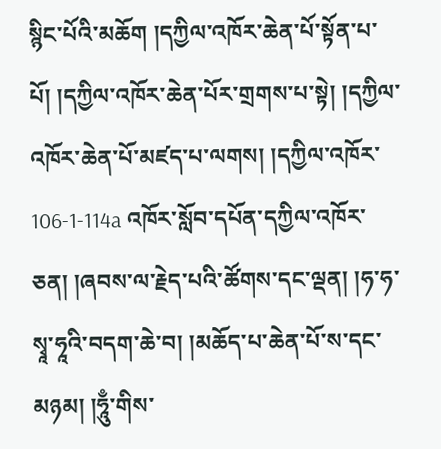སྙིང་པོའི་མཆོག །དཀྱིལ་འཁོར་ཆེན་པོ་སྟོན་པ་པོ། །དཀྱིལ་འཁོར་ཆེན་པོར་གྲགས་པ་སྟེ། །དཀྱིལ་འཁོར་ཆེན་པོ་མཛད་པ་ལགས། །དཀྱིལ་འཁོར་ 106-1-114a འཁོར་སློབ་དཔོན་དཀྱིལ་འཁོར་ཅན། །ཞབས་ལ་རྗེད་པའི་ཚོགས་དང་ལྡན། །ཧ་ཧ་སྭཱ་ཧཱའི་བདག་ཆེ་བ། །མཆོད་པ་ཆེན་པོ་ས་དང་མཉམ། །ཧཱུྃ་གིས་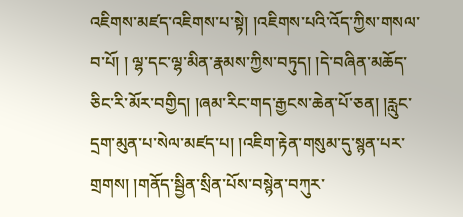འཇིགས་མཛད་འཇིགས་པ་སྟེ། །འཇིགས་པའི་འོད་ཀྱིས་གསལ་བ་པོ། ། ལྷ་དང་ལྷ་མིན་རྣམས་ཀྱིས་བཏུད། །དེ་བཞིན་མཆོད་ཅིང་རི་མོར་བགྱིད། །ཞམ་རིང་གད་རྒྱངས་ཆེན་པོ་ཅན། །རླུང་དྲག་མུན་པ་སེལ་མཛད་པ། །འཇིག་རྟེན་གསུམ་དུ་སྙན་པར་གྲགས། །གནོད་སྦྱིན་སྲིན་པོས་བསྙེན་བཀུར་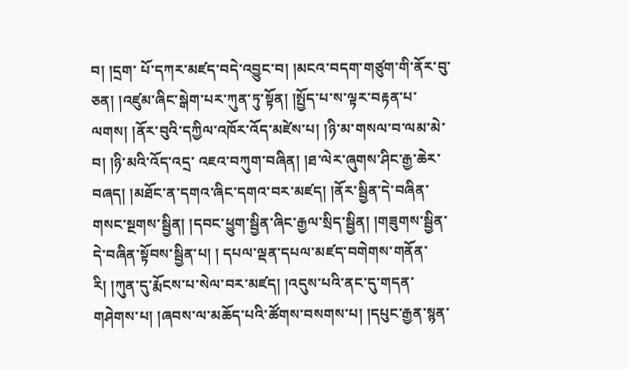བ། །དྲག་ པོ་དཀར་མཛད་བདེ་འབྱུང་བ། །མངའ་བདག་གཙུག་གི་ནོར་བུ་ཅན། །འཛུམ་ཞིང་སྒེག་པར་ཀུན་ཏུ་སྟོན། །སྤྱོད་པ་ས་ལྟར་བརྟན་པ་ལགས། །ནོར་བུའི་དཀྱིལ་འཁོར་འོད་མཛེས་པ། །ཉི་མ་གསལ་བ་ལམ་མེ་བ། །ཉི་མའི་འོད་འདྲ་ འཇའ་བཀུག་བཞིན། །ཐ་ལེར་ཞུགས་ཤིང་རྒྱ་ཆེར་བཞད། །མཐོང་ན་དགའ་ཞིང་དགའ་བར་མཛད། །ནོར་སྦྱིན་དེ་བཞིན་གསང་སྔགས་སྦྱིན། །དབང་ཕྱུག་སྦྱིན་ཞིང་རྒྱལ་སྲིད་སྦྱིན། །གཟུགས་སྦྱིན་དེ་བཞིན་སྟོབས་སྦྱིན་པ། ། དཔལ་ལྡན་དཔལ་མཛད་བགེགས་གནོན་རི། །ཀུན་དུ་རྨོངས་པ་སེལ་བར་མཛད། །འདུས་པའི་ནང་དུ་གདན་གཤེགས་པ། །ཞབས་ལ་མཆོད་པའི་ཚོགས་བསགས་པ། །དཔུང་རྒྱན་སྙན་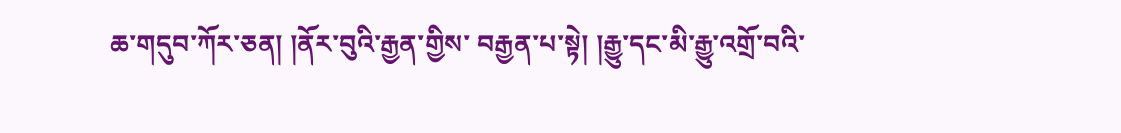ཆ་གདུབ་ཀོར་ཅན། །ནོར་བུའི་རྒྱན་གྱིས་ བརྒྱན་པ་སྟེ། །རྒྱུ་དང་མི་རྒྱུ་འགྲོ་བའི་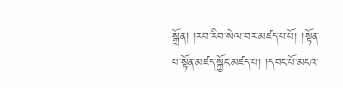སྒྲོན། །རབ་རིབ་སེལ་བར་མཛད་པ་པོ། །སྟོན་པ་སྟོན་མཛད་སྐྱོང་མཛད་པ། །དབང་པོ་མངའ་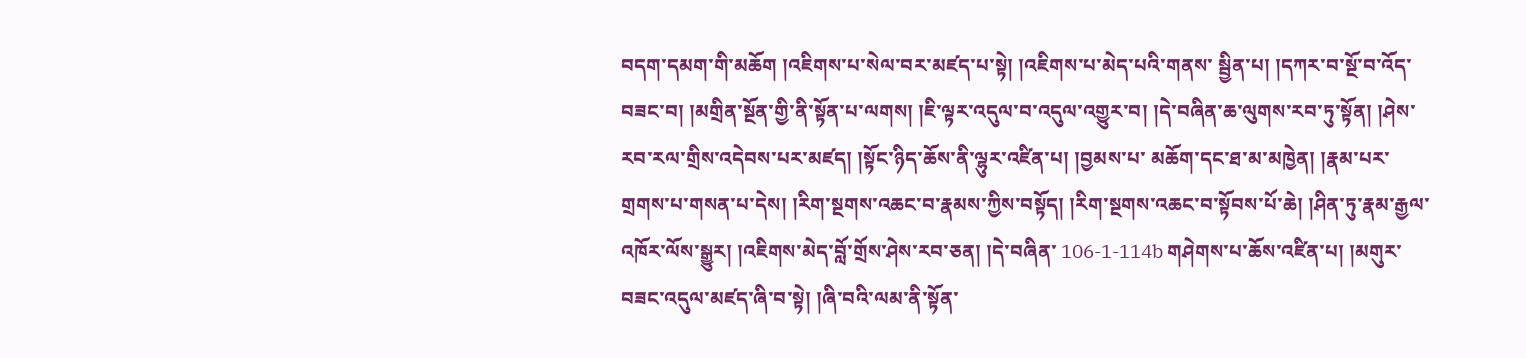བདག་དམག་གི་མཆོག །འཇིགས་པ་སེལ་བར་མཛད་པ་སྟེ། །འཇིགས་པ་མེད་པའི་གནས་ སྦྱིན་པ། །དཀར་བ་སྔོ་བ་འོད་བཟང་བ། །མགྲིན་སྔོན་གྱི་ནི་སྟོན་པ་ལགས། །ཇི་ལྟར་འདུལ་བ་འདུལ་འགྱུར་བ། །དེ་བཞིན་ཆ་ལུགས་རབ་ཏུ་སྟོན། །ཤེས་རབ་རལ་གྲིས་འདེབས་པར་མཛད། །སྟོང་ཉིད་ཆོས་ནི་ལྷུར་འཛིན་པ། །བྱམས་པ་ མཆོག་དང་ཐ་མ་མཁྱེན། །རྣམ་པར་གྲགས་པ་གསན་པ་དེས། །རིག་སྔགས་འཆང་བ་རྣམས་ཀྱིས་བསྟོད། །རིག་སྔགས་འཆང་བ་སྟོབས་པོ་ཆེ། །ཤིན་ཏུ་རྣམ་རྒྱལ་འཁོར་ལོས་སྒྱུར། །འཇིགས་མེད་བློ་གྲོས་ཤེས་རབ་ཅན། །དེ་བཞིན་ 106-1-114b གཤེགས་པ་ཆོས་འཛིན་པ། །མགུར་བཟང་འདུལ་མཛད་ཞི་བ་སྟེ། །ཞི་བའི་ལམ་ནི་སྟོན་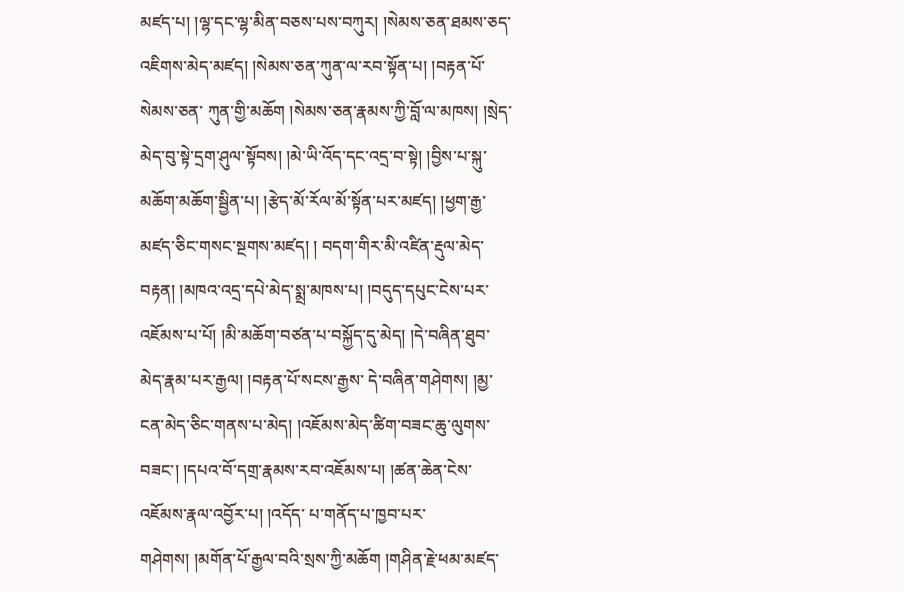མཛད་པ། །ལྷ་དང་ལྷ་མིན་བཅས་པས་བཀུར། །སེམས་ཅན་ཐམས་ཅད་འཇིགས་མེད་མཛད། །སེམས་ཅན་ཀུན་ལ་རབ་སྟོན་པ། །བརྟན་པོ་སེམས་ཅན་ ཀུན་གྱི་མཆོག །སེམས་ཅན་རྣམས་ཀྱི་བློ་ལ་མཁས། །སྲེད་མེད་བུ་སྟེ་དྲག་ཤུལ་སྟོབས། །མེ་ཡི་འོད་དང་འདྲ་བ་སྟེ། །བྱིས་པ་སྐུ་མཆོག་མཆོག་སྦྱིན་པ། །རྩེད་མོ་རོལ་མོ་སྟོན་པར་མཛད། །ཕྱག་རྒྱ་མཛད་ཅིང་གསང་སྔགས་མཛད། ། བདག་གིར་མི་འཛིན་རྡུལ་མེད་བརྟན། །མཁའ་འདྲ་དཔེ་མེད་སྨྲ་མཁས་པ། །བདུད་དཔུང་ངེས་པར་འཇོམས་པ་པོ། །མི་མཆོག་བཙན་པ་བསྐྱོད་དུ་མེད། །དེ་བཞིན་ཐུབ་མེད་རྣམ་པར་རྒྱལ། །བརྟན་པོ་སངས་རྒྱས་ དེ་བཞིན་གཤེགས། །མྱ་ངན་མེད་ཅིང་གནས་པ་མེད། །འཇོམས་མེད་ཚིག་བཟང་ཆུ་ལུགས་བཟང་། །དཔའ་བོ་དགྲ་རྣམས་རབ་འཇོམས་པ། །ཚན་ཆེན་ངེས་འཇོམས་རྣལ་འབྱོར་པ། །འདོད་ པ་གནོད་པ་ཁྱབ་པར་གཤེགས། །མགོན་པོ་རྒྱལ་བའི་སྲས་ཀྱི་མཆོག །གཤིན་རྗེ་ཕམ་མཛད་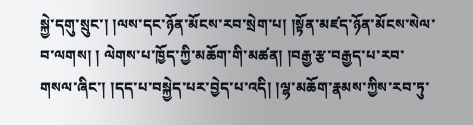སྐྱེ་དགུ་སྲུང་། །ལས་དང་ཉོན་མོངས་རབ་སྲེག་པ། །སྟོན་མཛད་ཉོན་མོངས་སེལ་བ་ལགས། ། ལེགས་པ་ཁྱོད་ཀྱི་མཆོག་གི་མཚན། །བརྒྱ་རྩ་བརྒྱད་པ་རབ་གསལ་ཞིང་། །དད་པ་བསྐྱེད་པར་བྱེད་པ་འདི། །ལྷ་མཆོག་རྣམས་ཀྱིས་རབ་ཏུ་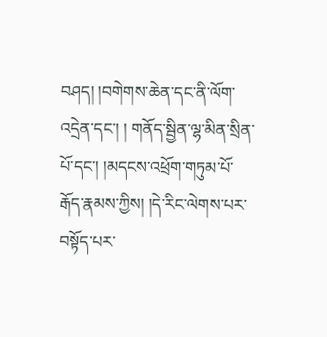བཤད། །བགེགས་ཆེན་དང་ནི་ལོག་འདྲེན་དང་། ། གནོད་སྦྱིན་ལྷ་མིན་སྲིན་པོ་དང་། །མདངས་འཕྲོག་གཏུམ་པོ་རྒོད་རྣམས་ཀྱིས། །དེ་རིང་ལེགས་པར་བསྟོད་པར་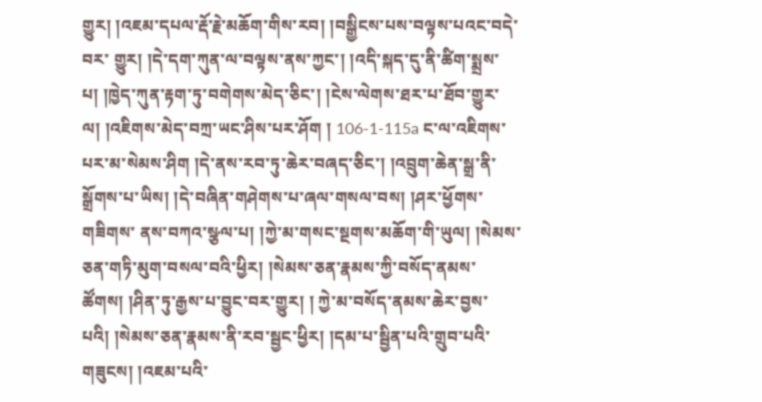གྱུར། །འཇམ་དཔལ་རྡོ་རྗེ་མཆོག་གིས་རབ། །བསྒྱིངས་པས་བལྟས་པའང་བདེ་བར་ གྱུར། །དེ་དག་ཀུན་ལ་བལྟས་ནས་ཀྱང་། །འདི་སྐད་དུ་ནི་ཚིག་སྨྲས་པ། །ཁྱེད་ཀུན་རྟག་ཏུ་བགེགས་མེད་ཅིང་། །ངེས་ལེགས་ཐར་པ་ཐོབ་གྱུར་ལ། །འཇིགས་མེད་བཀྲ་ཡང་ཤིས་པར་ཤོག ། 106-1-115a ང་ལ་འཇིགས་པར་མ་སེམས་ཤིག །དེ་ནས་རབ་ཏུ་ཆེར་བཞད་ཅིང་། །འབྲུག་ཆེན་སྒྲ་ནི་སྒྲོགས་པ་ཡིས། །དེ་བཞིན་གཤེགས་པ་ཞལ་གསལ་བས། །ཤར་ཕྱོགས་གཟིགས་ ནས་བཀའ་སྩལ་པ། །ཀྱེ་མ་གསང་སྔགས་མཆོག་གི་ཡུལ། །སེམས་ཅན་གཏི་མུག་བསལ་བའི་ཕྱིར། །སེམས་ཅན་རྣམས་ཀྱི་བསོད་ནམས་ཚོགས། །ཤིན་ཏུ་རྒྱས་པ་བྱུང་བར་གྱུར། ། ཀྱེ་མ་བསོད་ནམས་ཆེར་བྱས་པའི། །སེམས་ཅན་རྣམས་ནི་རབ་སྦྱང་ཕྱིར། །དམ་པ་སྦྱིན་པའི་གྲུབ་པའི་གཟུངས། །འཇམ་པའི་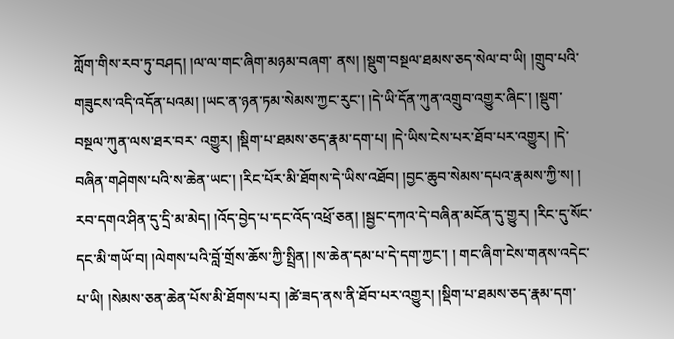ཀློག་གིས་རབ་ཏུ་བཤད། །ལ་ལ་གང་ཞིག་མཉམ་བཞག་ ནས། །སྡུག་བསྔལ་ཐམས་ཅད་སེལ་བ་ཡི། །གྲུབ་པའི་གཟུངས་འདི་འདོན་པའམ། །ཡང་ན་ཉན་ཏམ་སེམས་ཀྱང་རུང་། །དེ་ཡི་དོན་ཀུན་འགྲུབ་འགྱུར་ཞིང་། །སྡུག་བསྔལ་ཀུན་ལས་ཐར་བར་ འགྱུར། །སྡིག་པ་ཐམས་ཅད་རྣམ་དག་པ། །དེ་ཡིས་ངེས་པར་ཐོབ་པར་འགྱུར། །དེ་བཞིན་གཤེགས་པའི་ས་ཆེན་ཡང་། །རིང་པོར་མི་ཐོགས་དེ་ཡིས་འཐོབ། །བྱང་ཆུབ་སེམས་དཔའ་རྣམས་ཀྱི་ས། ། རབ་དགའ་ཤིན་དུ་དྲི་མ་མེད། །འོད་བྱེད་པ་དང་འོད་འཕྲོ་ཅན། །སྦྱང་དཀའ་དེ་བཞིན་མངོན་དུ་གྱུར། །རིང་དུ་སོང་དང་མི་གཡོ་བ། །ལེགས་པའི་བློ་གྲོས་ཆོས་ཀྱི་སྤྲིན། །ས་ཆེན་དམ་པ་དེ་དག་ཀྱང་། ། གང་ཞིག་ངེས་གནས་འདེང་པ་ཡི། །སེམས་ཅན་ཆེན་པོས་མི་ཐོགས་པར། །ཚེ་ཟད་ནས་ནི་ཐོབ་པར་འགྱུར། །སྡིག་པ་ཐམས་ཅད་རྣམ་དག་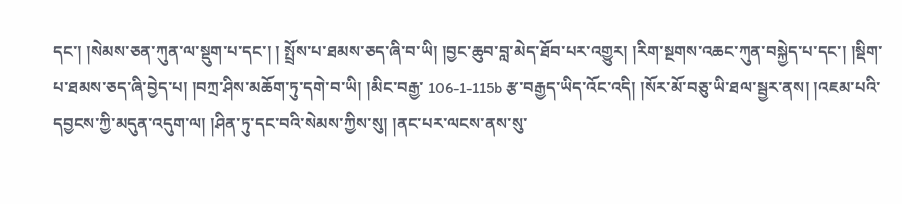དང་། །སེམས་ཅན་ཀུན་ལ་སྡུག་པ་དང་། ། སྤྲོས་པ་ཐམས་ཅད་ཞི་བ་ཡི། །བྱང་ཆུབ་བླ་མེད་ཐོབ་པར་འགྱུར། །རིག་སྔགས་འཆང་ཀུན་བསྐྱེད་པ་དང་། །སྡིག་པ་ཐམས་ཅད་ཞི་བྱེད་པ། །བཀྲ་ཤིས་མཆོག་ཏུ་དགེ་བ་ཡི། །མིང་བརྒྱ་ 106-1-115b རྩ་བརྒྱད་ཡིད་འོང་འདི། །སོར་མོ་བཅུ་ཡི་ཐལ་སྦྱར་ནས། །འཇམ་པའི་དབྱངས་ཀྱི་མདུན་འདུག་ལ། །ཤིན་ཏུ་དང་བའི་སེམས་ཀྱིས་སུ། །ནང་པར་ལངས་ནས་སུ་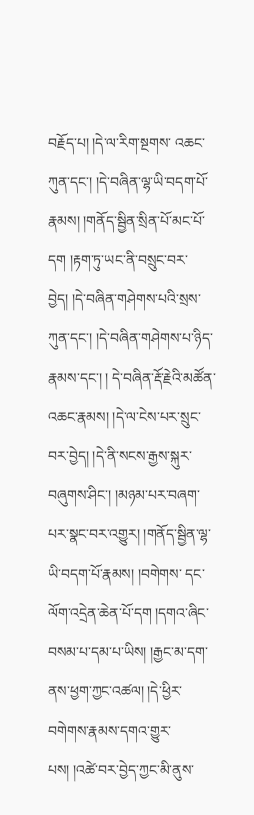བརྗོད་པ། །དེ་ལ་རིག་སྔགས་ འཆང་ཀུན་དང་། །དེ་བཞིན་ལྷ་ཡི་བདག་པོ་རྣམས། །གནོད་སྦྱིན་སྲིན་པོ་མང་པོ་དག །རྟག་ཏུ་ཡང་ནི་བསྲུང་བར་བྱེད། །དེ་བཞིན་གཤེགས་པའི་སྲས་ཀུན་དང་། །དེ་བཞིན་གཤེགས་པ་ཉིད་རྣམས་དང་། ། དེ་བཞིན་རྡོ་རྗེའི་མཚོན་འཆང་རྣམས། །དེ་ལ་ངེས་པར་སྲུང་བར་བྱེད། །དེ་ནི་སངས་རྒྱས་སྐུར་བཞུགས་ཤིང་། །མཉམ་པར་བཞག་པར་སྣང་བར་འགྱུར། །གནོད་སྦྱིན་ལྷ་ཡི་བདག་པོ་རྣམས། །བགེགས་ དང་ལོག་འདྲེན་ཆེན་པོ་དག །དགའ་ཞིང་བསམ་པ་དམ་པ་ཡིས། །རྒྱང་མ་དག་ནས་ཕྱག་ཀྱང་འཚལ། །དེ་ཕྱིར་བགེགས་རྣམས་དགའ་གྱུར་པས། །འཚེ་བར་བྱེད་ཀྱང་མི་ནུས་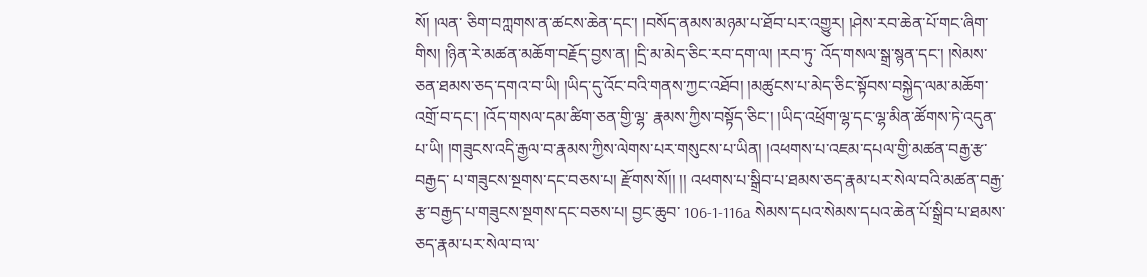སོ། །ལན་ ཅིག་བཀླགས་ན་ཚངས་ཆེན་དང་། །བསོད་ནམས་མཉམ་པ་ཐོབ་པར་འགྱུར། །ཤེས་རབ་ཆེན་པོ་གང་ཞིག་གིས། །ཉིན་རེ་མཚན་མཆོག་བརྗོད་བྱས་ན། །དྲི་མ་མེད་ཅིང་རབ་དག་ལ། །རབ་ཏུ་ འོད་གསལ་སྒྲ་སྙན་དང་། །སེམས་ཅན་ཐམས་ཅད་དགའ་བ་ཡི། །ཡིད་དུ་འོང་བའི་གནས་ཀྱང་འཐོབ། །མཚུངས་པ་མེད་ཅིང་སྟོབས་བསྐྱེད་ལམ་མཆོག་འགྲོ་བ་དང་། །འོད་གསལ་དམ་ཚིག་ཅན་གྱི་ལྷ་ རྣམས་ཀྱིས་བསྟོད་ཅིང་། །ཡིད་འཕྲོག་ལྷ་དང་ལྷ་མིན་ཚོགས་ཏེ་འདུན་པ་ཡི། །གཟུངས་འདི་རྒྱལ་བ་རྣམས་ཀྱིས་ལེགས་པར་གསུངས་པ་ཡིན། །འཕགས་པ་འཇམ་དཔལ་གྱི་མཚན་བརྒྱ་རྩ་བརྒྱད་ པ་གཟུངས་སྔགས་དང་བཅས་པ། རྫོགས་སོ།། །། འཕགས་པ་སྒྲིབ་པ་ཐམས་ཅད་རྣམ་པར་སེལ་བའི་མཚན་བརྒྱ་རྩ་བརྒྱད་པ་གཟུངས་སྔགས་དང་བཅས་པ། བྱང་ཆུབ་ 106-1-116a སེམས་དཔའ་སེམས་དཔའ་ཆེན་པོ་སྒྲིབ་པ་ཐམས་ཅད་རྣམ་པར་སེལ་བ་ལ་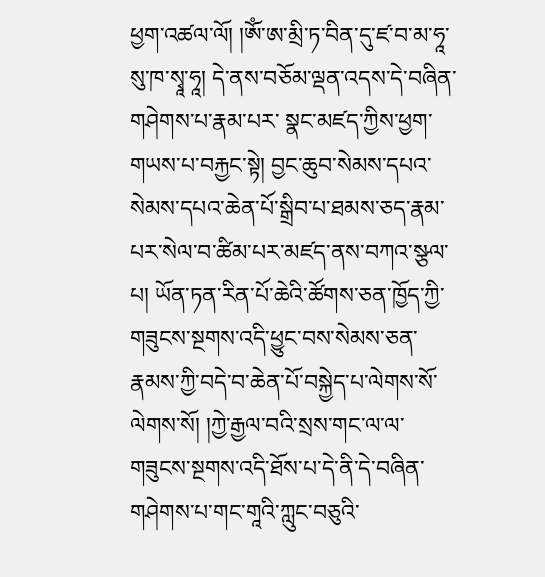ཕྱག་འཚལ་ལོ། །ཨོཾ་ཨ་མྲི་ཏ་བིན་དུ་ཛ་བ་མ་ཧཱ་སུ་ཁ་སྭཱ་ཧཱ། དེ་ནས་བཅོམ་ལྡན་འདས་དེ་བཞིན་གཤེགས་པ་རྣམ་པར་ སྣང་མཛད་ཀྱིས་ཕྱག་གཡས་པ་བརྐྱང་སྟེ། བྱང་ཆུབ་སེམས་དཔའ་སེམས་དཔའ་ཆེན་པོ་སྒྲིབ་པ་ཐམས་ཅད་རྣམ་པར་སེལ་བ་ཚིམ་པར་མཛད་ནས་བཀའ་སྩལ་པ། ཡོན་ཏན་རིན་པོ་ཆེའི་ཚོགས་ཅན་ཁྱོད་ཀྱི་ གཟུངས་སྔགས་འདི་ཕྱུང་བས་སེམས་ཅན་རྣམས་ཀྱི་བདེ་བ་ཆེན་པོ་བསྐྱེད་པ་ལེགས་སོ་ལེགས་སོ། །ཀྱེ་རྒྱལ་བའི་སྲས་གང་ལ་ལ་གཟུངས་སྔགས་འདི་ཐོས་པ་དེ་ནི་དེ་བཞིན་གཤེགས་པ་གང་གཱའི་ཀླུང་བཅུའི་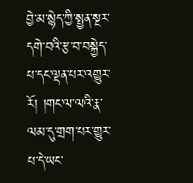བྱེ་མ་སྙེད་ཀྱི་སྤྱན་སྔར་དགེ་བའི་རྩ་བ་བསྐྱེད་པ་དང་ལྡན་པར་འགྱུར་རོ། །གང་ལ་ལའི་རྣ་ལམ་དུ་གྲག་པར་གྱུར་པ་དེ་ཡང་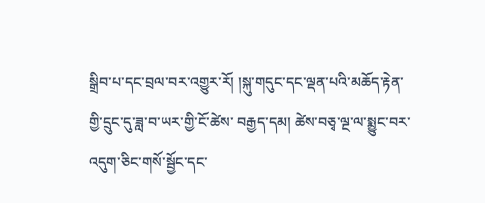སྒྲིབ་པ་དང་བྲལ་བར་འགྱུར་རོ། །སྐུ་གདུང་དང་ལྡན་པའི་མཆོད་རྟེན་གྱི་དྲུང་དུ་ཟླ་བ་ཡར་གྱི་ངོ་ཚེས་ བརྒྱད་དམ། ཚེས་བཅྭ་ལྔ་ལ་སྨྱུང་བར་འདུག་ཅིང་གསོ་སྦྱོང་དང་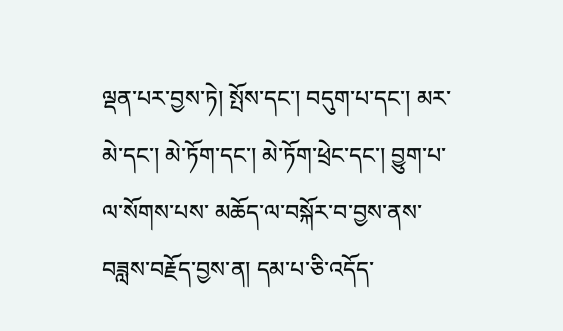ལྡན་པར་བྱས་ཏེ། སྤོས་དང་། བདུག་པ་དང་། མར་མེ་དང་། མེ་ཏོག་དང་། མེ་ཏོག་ཕྲེང་དང་། བྱུག་པ་ལ་སོགས་པས་ མཆོད་ལ་བསྐོར་བ་བྱས་ནས་བཟླས་བརྗོད་བྱས་ན། དམ་པ་ཅི་འདོད་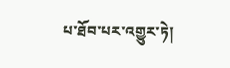པ་ཐོབ་པར་འགྱུར་ཏེ།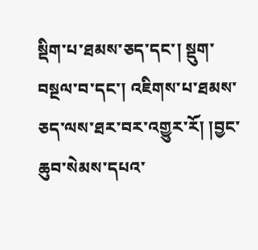སྡིག་པ་ཐམས་ཅད་དང་། སྡུག་བསྔལ་བ་དང་། འཇིགས་པ་ཐམས་ཅད་ལས་ཐར་བར་འགྱུར་རོ། །བྱང་ ཆུབ་སེམས་དཔའ་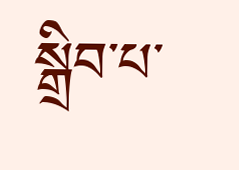སྒྲིབ་པ་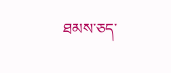ཐམས་ཅད་